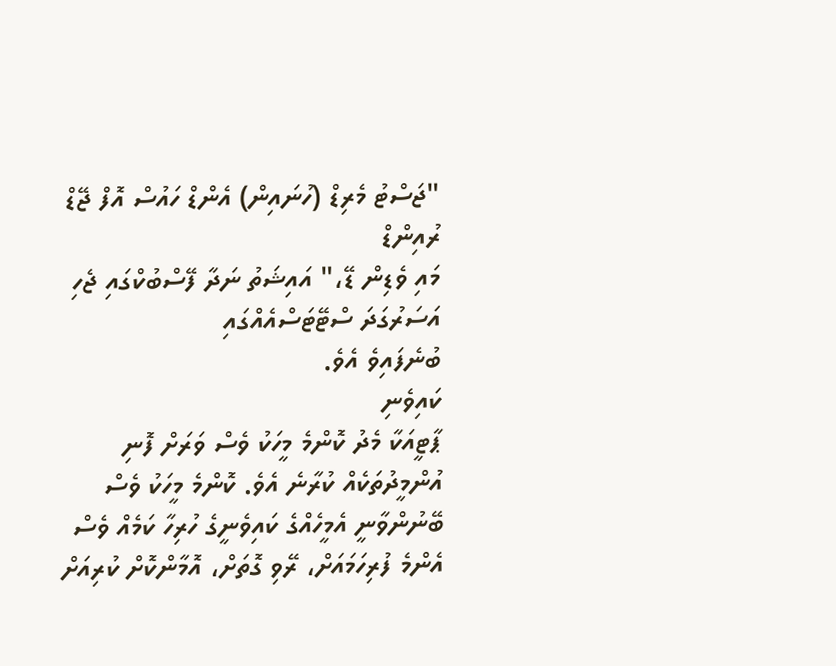"ޖަސްޓު މެރިޑް (ހުނައިން) އެންޑް ހައުސް އޮފް ޖޭޑް ރުއިންޑް
މައި ވެޑިން ޑޭ،" އައިޝަތު ނަދާ ފޭސްބުކްގައި ޖެހި އަސަރުގަދަ ސްޓޭޓަސްއެއްގައި
ބުނެފައިވެ އެވެ.
ކައިވެނި
ޕާޓީއަކާ މެދު ކޮންމެ މީހަކު ވެސް ވަރަށް ފޮނި އުންމީދުތަކެއް ކުރާނެ އެވެ. ކޮންމެ މީހަކު ވެސް ބޭނުންވާނީ އެމީހެއްގެ ކައިވެނީގެ ހުރިހާ ކަމެއް ވެސް އެންމެ ފުރިހަމައަށް، ރޭވި ގޮތަށް، އޮމާންކޮށް ކުރިއަށް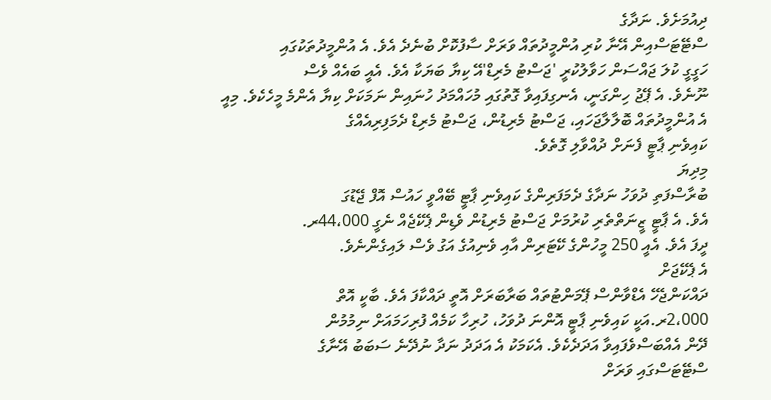ދިއުމަށެވެ. ނަދާގެ
ސްޓޭޓަސްއިން އޭނާ ކުރި އުންމީދުތައް ވަރަށް ސާފުކޮށް ބުނެދެ އެވެ. އެ އުންމީދުތަކުގައި
ހަގީގީ ކުލަ ޖައްސަން ހަވާލުކުރީ 'ޖަސްޓު މެރިޑް'އޭ ކިޔާ ބަޔަކާ އެވެ. އެއީ ބައެއް ވެސް
ނޫނެވެ. އެ ޕޭޖު ހިންގަނީ، އެނގިފައިވާ ގޮތުގައި މުހައްމަދު ހުނައިން ނަމަކަށް ކިޔާ އެންމެ މީހެކެވެ. މިއީ
އެ އުންމީދުތައް ބޮލާލާޖަހައި، ޖަސްޓު މެރިޑުން، ޖަސްޓު މެރިޑް ދެމަފިރިއެއްގެ
ކައިވެނި ޕާޓީ ފެނަށް ދުއްވާލި ގޮތެވެ.
މިދިޔަ
ބުރާސްފަތި ދުވަހު ނަދާގެ ދެމަފަރިންގެ ކައިވެނި ޕާޓީ ބޭއްވީ ހައުސް އޮފް ޖޭޑުގަ
އެވެ. އެ ޕާޓީ ޒީނަތްތެރި ކުރުމަށް ޖަސްޓު މެރިޑުން ވެޑިން ޕެކޭޖެއް ނެގީ 44،000ރ.
ދީފަ އެވެ. އެއީ 250 މީހުންގެ ކޭޓަރިން އާއި ވެނިއުގެ އަގު ވެސް ލައިގެންނެވެ.
އެ ޕެކޭޖަށް
ދައްކަންޖެހޭ އެޑްވާންސް ޕޭމަންޓުތައް ބަރާބަރަށް އޮތީ ދައްކާފަ އެވެ. ބާކީ އޮތް
2،000ރ.އަކީ ކައިވެނި ޕާޓީ އޮންނަ ދުވަހު، ހުރިހާ ކަމެއް ފުރިހަމައަށް ނިމުމުން
ދޭން އެއްބަސްވެފައިވާ އަދަދެކެވެ. އެކަމަކު އެ އަދަދު ނަދާ ނުދޭނެ ސަބަބު އޭނާގެ
ސްޓޭޓަސްގައި ވަރަށް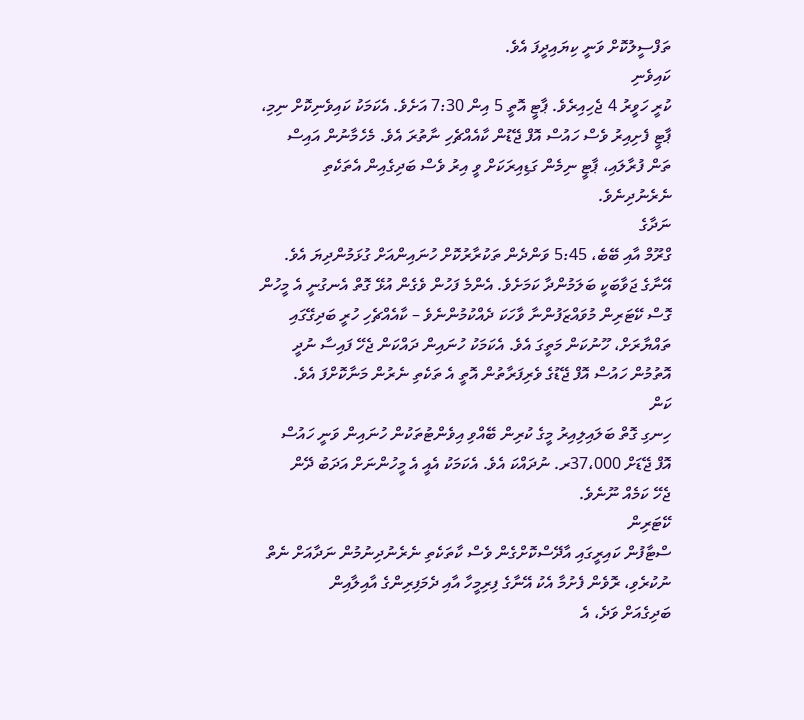ތަފްސީލުކޮށް ވަނީ ކިޔައިދީފަ އެވެ.
ކައިވެނި
ކުރީ ހަވީރު 4 ޖެހިއިރެވެ. ޕާޓީ އޮތީ 5 އިން 7:30 އަށެވެ. އެކަމަކު ކައިވެނިކޮށް ނިމި،
ޕާޓީ ފެށިއިރު ވެސް ހައުސް އޮފް ޖޭޑުން ކާއެއްޗެހި ނާތުރަ އެވެ. މެހެމާނުން އައިސް
ތަން ފުރާލައި، ޕާޓީ ނިމެން ގަޑިއިރަކަށް ވީ އިރު ވެސް ބަދިގެއިން އެތަކެތި
ނެރެނުދިނެވެ.
ނަދާގެ
ގްރޫމް އާއި ބޭބެ، 5:45 ވަންދެން ތަކުރާރުކޮށް ހުނައިންއަށް ގުޅަމުންދިޔަ އެވެ.
އޭނާގެ ޖަވާބަކީ ބަލަމުންދާ ކަމަށެވެ. އެންމެ ފަހުން ވެގެން އުޅޭ ގޮތް އެނގުނީ އެ މީހުން
ގޮސް ކޭޓަރިން މުވައްޒަފުންނާ ވާހަކަ ދެއްކުމުންނެވެ – ކާއެއްޗެހި ހުރީ ބަދިގޭގައި
ތައްޔާރަށް، ހޫނުކަން މަތީގަ އެވެ. އެކަމަކު ހުނައިން ދައްކަން ޖެހޭ ފައިސާ ނުދީ
އޮތުމުން ހައުސް އޮފް ޖޭޑުގެ ވެރިފަރާތުން އޮތީ އެ ތަކެތި ނެރުން މަނާކޮށްފަ އެވެ.
ކަން
ހިނގި ގޮތް ބަލައިލިއިރު މީގެ ކުރިން ބޭއްވި އިވެންޓުތަކުން ހުނައިން ވަނީ ހައުސް
އޮފް ޖޭޑަށް 37،000ރ. ނުދައްކަ އެވެ. އެކަމަކު އެއީ އެ މީހުންނަށް އަދަބު ދޭން
ޖެހޭ ކަމެއް ނޫނެވެ.
ކޭޓަރިން
ސްޓާފުން ކައިރީގައި އާދޭސްކޮށްގެން ވެސް ކާތަކެތި ނެރެނުދިނުމުން ނަދާއަށް ނެތް
ނުކުރެވި، ރޮވެން ފެށުމާ އެކު އޭނާގެ ފިރިމީހާ އާއި ދެމަފިރިންގެ އާއިލާއިން
ބަދިގެއަށް ވަދެ، އެ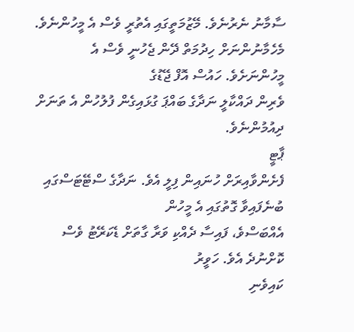ސާމާނު ނެރުނެވެ. މޭޒުމަތީގައި އެތުރީ ވެސް އެ މީހުންނެވެ.
މެހެމާނުންނަށް ހިދުމަތް ދޭން ޖެހުނީ ވެސް އެ މީހުންނަށެވެ. ހައުސް އޮފް ޖޭޑުގެ
ވެރިން ދައްކާލީ ނަދާގެ ބައްޕަ ގުޅައިގެން ފުލުހުން އެ ތަނަށް ދިއުމުންނެވެ.
ޕާޓީ
ފެށެންވާއިރަށް ހުނައިން ފިލީ އެވެ. ނަދާގެ ސްޓޭޓަސްގައި ބުނެފައިވާ ގޮތުގައި އެ މީހުން
އެއްބަސްވެ، ފައިސާ ދެއްކި ވަރާ ގާތަށް ޑެކަރޭޓު ވެސް ކޮށްނުދެ އެވެ. ހަވީރު
ކައިވެނި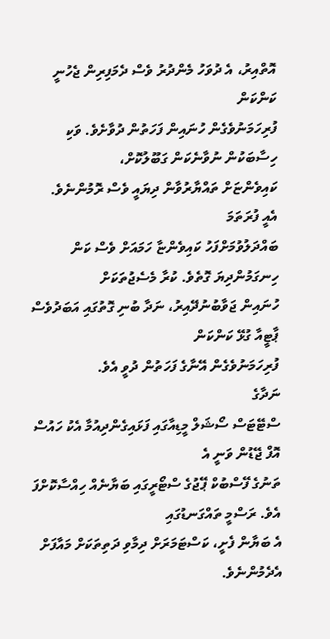އޮތްއިރު، އެ ދުވަހު މެންދުރު ވެސް ދެމަފިރިން ޖެހުނީ ކަންކަން
ފުރިހަމަނުވެގެން ހުނައިން ފަހަތުން ދުވާށެވެ. ވަކި ހިސާބަކުން ނުވާނެކަން ގަބޫލުކޮށް،
ކައިވެންޏަށް ތައްޔާރުވާން ދިޔައީ ވެސް ރޮމުންނެވެ.
އެއީ ފުރަތަމަ
ބައްދަލުވުމަށްފަހު ކައިވެންޏާ ހަމައަށް ވެސް ކަން ހިނގަމުންދިޔަ ގޮތެވެ. ކުރާ މެސެޖުތަކަށް
ހުނައިން ޖަވާބުނުދޭއިރު، ނަދާ ބުނި ގޮތުގައި އަބަދުވެސް ޕާޓީއާ ގުޅޭ ކަންކަން
ފުރިހަމަނުވެގެން އޭނާގެ ފަހަތުން ދުވީ އެވެ.
ނަދާގެ
ސްޓޭޓަސް ސޯޝަލް މީޑިއާގައި ފަޅައިގެންދިއުމާ އެކު ހައުސް އޮފް ޖޭޑުން ވަނީ އެ
ތަނުގެ ފޭސްބުކް ޕޭޖުގެ ސްޓޯރީގައި ބަޔާނެއް ހިއްސާކޮށްފަ އެވެ. ރަސްމީ ތައްގަނޑުގައި
އެ ބަޔާން ފެށީ، ކަސްޓަމަރަށް ދިމާވި ދަތިތަކަށް މައާފަށް އެދެމުންނެވެ.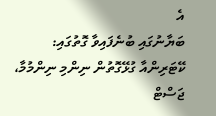އެ
ބަޔާނުގައި ބުނެފައިވާ ގޮތުގައި:
ކޭޓަރިންއާ ގުޅޭގޮތުން ނިންމި ނިންމުމާ، ޖަސްޓް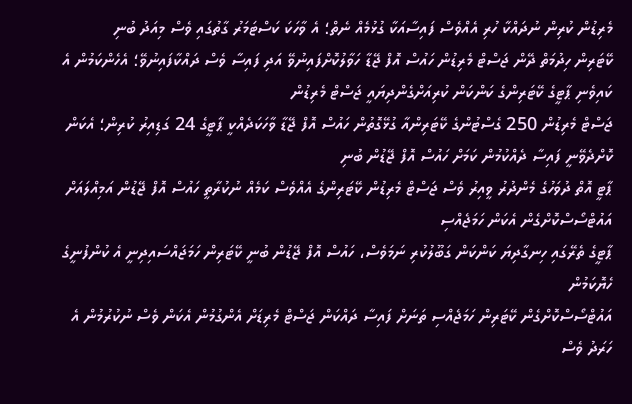މެރިޑުން ކުރިން ނުދައްކާ ހުރި އެއްވެސް ފައިސާއަކާ ގުޅުމެއް ނެތް؛ އެ ވާހަކަ ކަސްޓަމަރު ގާތުގައި ވެސް މިއަދު ބުނި
ކޭޓަރިން ހިދުމަތް ދޭން ޖަސްޓް މެރިޑުން ހައުސް އޮފް ޖޭޑާ ހަވާލުކޮށްފައިނުވޭ އަދި ފައިސާ ވެސް ދައްކާފައިނުވޭ؛ އެހެންކަމުން އެ ކައިވެނި ޕާޓީގެ ކޭޓަރިންގެ ކަންކަން ކުރިއަށްގެންދިޔައީ ޖަސްޓް މެރިޑުން
ޖަސްޓް މެރިޑުން 250 ގެސްޓުންގެ ކޭޓަރިންއާ ގުޅޭގޮތުން ހައުސް އޮފް ޖޭޑާ ވާހަކަދެއްކީ ޕާޓީގެ 24 ގަޑިއިރު ކުރިން؛ އެކަން ކޮށްދެވޭނީ ފައިސާ ދެއްކުމުން ކަމަށް ހައުސް އޮފް ޖޭޑުން ބުނި
ޕާޓީ އޮތް ދުވަހުގެ މެންދުރު ވީއިރު ވެސް ޖަސްޓް މެރިޑުން ކޭޓަރިންގެ އެއްވެސް ކަމެއް ނުކުރާތީ ހައުސް އޮފް ޖޭޑުން އަމިއްލައަށް އައުޓްސޯސްކޮށްގެން އެކަން ހަމަޖެއްސި
ޕާޓީގެ ތެރޭގައި ހިނގާދިޔަ ކަންކަން ގަބޫލުކުރި ނަމަވެސް، ހައުސް އޮފް ޖޭޑުން ބުނީ ކޭޓަރިން ހަމަޖައްސައިދިނީ އެ ކުންފުނީގެ ހެޔޮކަމުން
އައުޓްސޯސްކޮށްގެން ކޭޓަރިން ހަމަޖެއްސި ތަނަށް ފައިސާ ދައްކަން ޖަސްޓް މެރިޑަށް އެންގުމުން އެކަން ވެސް ނުކުރުމުން އެ ހަރަދު ވެސް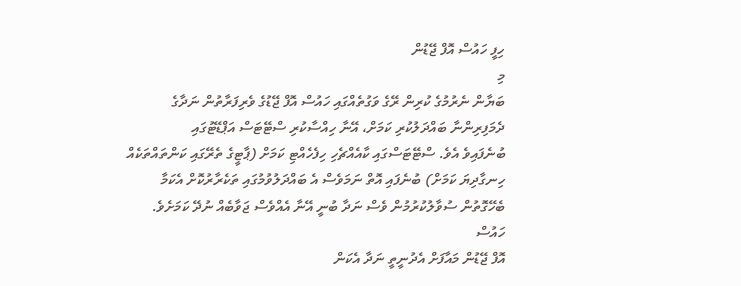ހިފީ ހައުސް އޮފް ޖޭޑުން
މި
ބަޔާން ނެރުމުގެ ކުރިން ރޭގެ ވަގުތެއްގައި ހައުސް އޮފް ޖޭޑުގެ ވެރިފަރާތުން ނަދާގެ
ދެމަފިރިންނާ ބައްދަލުކުރި ކަމަށް، އޭނާ ހިއްސާކުރި ސްޓޭޓަސް އަޕްޑޭޓުގައި
ބުނެފައިވެ އެވެ. ސްޓޭޓަސްގައި ކާއެއްޗެހި ހިފެހެއްޓި ކަމަށް (ޕާޓީގެ ތެރޭގައި ކަންތައްތަކެއް
ހިނގާދިޔަ ކަމަށް) ބުނެފައި އޮތް ނަމަވެސް އެ ބައްދަލުވުމުގައި ތަކެރާރުކޮށް އެކަމާ
ބެހޭގޮތުން ސުވާލުކުރުމުން ވެސް ނަދާ ބުނީ އޭނާ އެއްވެސް ޖަވާބެއް ނުދޭ ކަމަށެވެ.
ހައުސް
އޮފް ޖޭޑުން މައާފަށް އެދުނީތީ ނަދާ އެކަން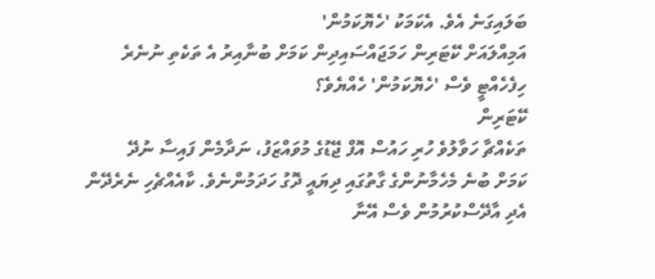ބަލައިގަނެ އެވެ. އެކަމަކު 'ހެޔޮކަމުން'
އަމިއްލައަށް ކޭޓަރިން ހަމަޖައްސައިދިން ކަމަށް ބުނާއިރު އެ ތަކެތި ނުނެރެ
ހިފެހެއްޓީ ވެސް 'ހެޔޮކަމުން' ހެއްޔެވެ؟
ކޭޓަރިން
ތަކެއްޗާ ހަވާލުވެ ހުރި ހައުސް އޮފް ޖޭޑުގެ މުވައްޒަފު، ނަދާމެން ފައިސާ ނުދޭ
ކަމަށް ބުނެ މެހެމާނުންގެ ގާތުގައި ދިޔައީ ދޮގު ހަދަމުންނެވެ. ކާއެއްޗެހި ނެރެދޭން
އެދި އާދޭސްކުރުމުން ވެސް އޭނާ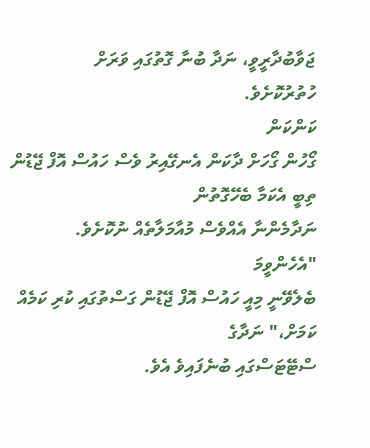ޖަވާބުދާރީވީ، ނަދާ ބުނާ ގޮތުގައި ވަރަށް
ހުތުރުކޮށެވެ.
ކަންކަން
ގޯހުން ގޯހަށް ދާކަން އެނގޭއިރު ވެސް ހައުސް އޮފް ޖޭޑުން ތިބީ އެކަމާ ބެހޭގޮތުން
ނަދާމެންނާ އެއްވެސް މުއާމަލާތެއް ނުކޮށެވެ.
"އެހެންވީމަ
ބެލެވޭނީ މިއީ ހައުސް އޮފް ޖޭޑުން ގަސްތުގައި ކުރި ކަމެއް ކަމަށް،" ނަދާގެ
ސްޓޭޓަސްގައި ބުނެފައިވެ އެވެ.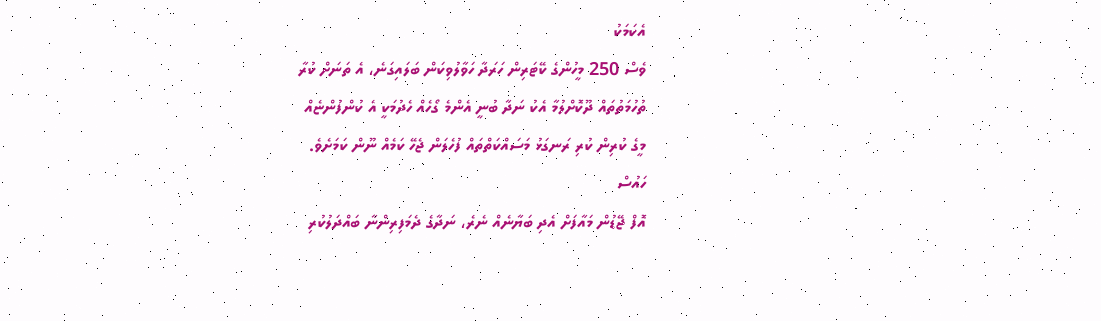އެކަމަކު
ވެސް 250 މީހުންގެ ކޭޓަރިން ހަރަދާ ހަވާލުވިކަން ބަލައިގަނެ، އެ ތަނަށް ކުރާ
ތުހުމަތުތައް ދޫކޮށްލުމާ އެކު ނަދާ ބުނީ އެންމެ ގޯހެއް ހެދުމަކީ އެ ކުންފުންޏެއް
މީގެ ކުރިން ކުރި ރަނގަޅު މަސައްކަތްތައް ފުހެލަން ޖެހޭ ކަމެއް ނޫން ކަމަށެވެ.
ހައުސް
އޮފް ޖޭޑުން މައާފަށް އެދި ބަޔާނެއް ނެރެ، ނަދާގެ ދެމަފިރިންނާ ބައްދަލުކުރި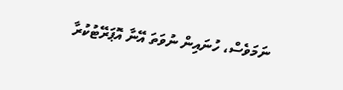ނަމަވެސް، ހުނައިން ނުވަތަ އޭނާ އޮޕަރޭޓުކުރާ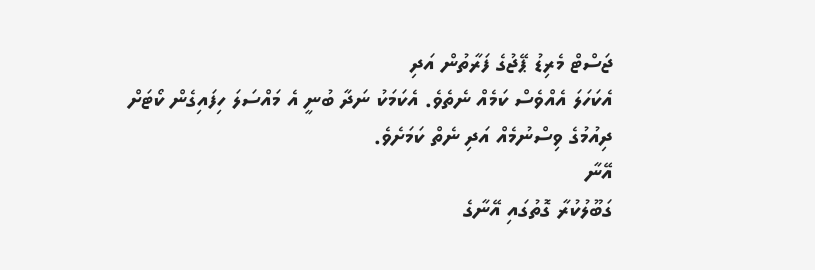ޖަސްޓް މެރިޑު ޕޭޖުގެ ފަރާތުން އަދި
އެކަހަލަ އެއްވެސް ކަމެއް ނެތެވެ. އެކަމަކު ނަދާ ބުނީ އެ މައްސަލަ ހިފައިގެން ކޯޓަށް
ދިއުމުގެ ވިސްނުމެއް އަދި ނެތް ކަމަށެވެ.
އޭނާ
ގަބޫލުކުރާ ގޮތުގައި އޭނާގެ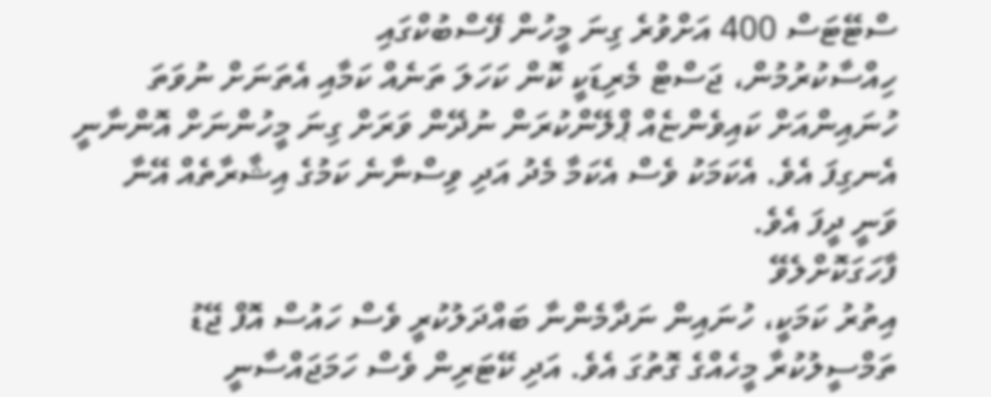ސްޓޭޓަސް 400 އަށްވުރެ ގިނަ މީހުން ފޭސްބުކްގައި
ހިއްސާކުރުމުން، ޖަސްޓް މެރިޑަކީ ކޮން ކަހަލަ ތަނެއް ކަމާއި އެތަނަށް ނުވަތަ
ހުނައިންއަށް ކައިވެންޏެއް ޕްލޭންކުރަން ނުދޭން ވަރަށް ގިނަ މީހުންނަށް އޮންނާނީ
އެނގިފަ އެވެ. އެކަމަކު ވެސް އެކަމާ މެދު އަދި ވިސްނާނެ ކަމުގެ އިޝާރާތެއް އޭނާ
ވަނީ ދީފަ އެވެ.
ފާހަގަކޮށްލެވޭ
އިތުރު ކަމަކީ، ހުނައިން ނަދާމެންނާ ބައްދަލުކުރީ ވެސް ހައުސް އޮފް ޖޭޑު
ތަމްސީލުކުރާ މީހެއްގެ ގޮތުގަ އެވެ. އަދި ކޭޓަރިން ވެސް ހަމަޖައްސާނީ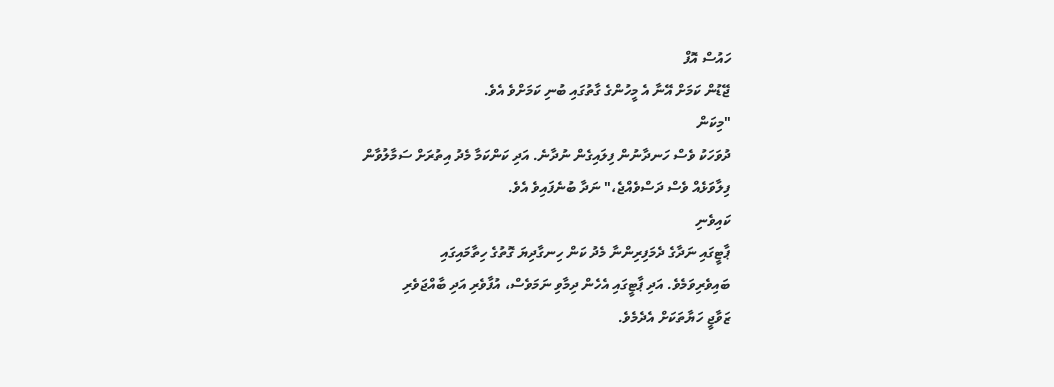ހައުސް އޮފް
ޖޭޑުން ކަމަށް އޭނާ އެ މީހުންގެ ގާތުގައި ބުނި ކަމަށްވެ އެވެ.
"މިކަން
ދުވަހަކު ވެސް ހަނދާނުން ފިލައިގެން ނުދާނެ. އަދި ކަންކަމާ މެދު އިތުރަށް ސަމާލުވާން
ފިލާވަޅެއް ވެސް ދަސްވެއްޖެ،" ނަދާ ބުނެފައިވެ އެވެ.
ކައިވެނި
ޕާޓީގައި ނަދާގެ ދެމަފިރިންނާ މެދު ކަން ހިނގާދިޔަ ގޮތުގެ ހިތާމައިގައި
ބައިވެރިވަމެވެ. އަދި ޕާޓީގައި އެހެން ދިމާވި ނަމަވެސް، އުފާވެރި އަދި ބާއްޖަވެރި
ޒަވާޖީ ހަޔާތަކަށް އެދެމެވެ.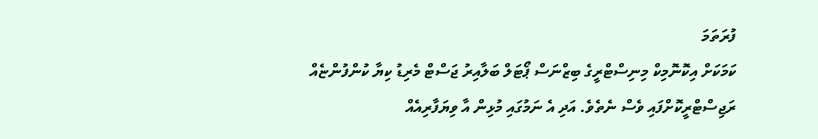ފުރަތަމަ
ކަމަކަށް އިކޮނޮމިކް މިނިސްޓްރީގެ ބިޒްނަސް ޕޯޓަލް ބަލާއިރު ޖަސްޓް މެރިޑު ކިޔާ ކުންފުންޏެއް
ރަޖިސްޓްރީކޮށްފައި ވެސް ނެތެވެ. އަދި އެ ނަމުގައި މުޅިން އާ ވިޔަފާރިއެއް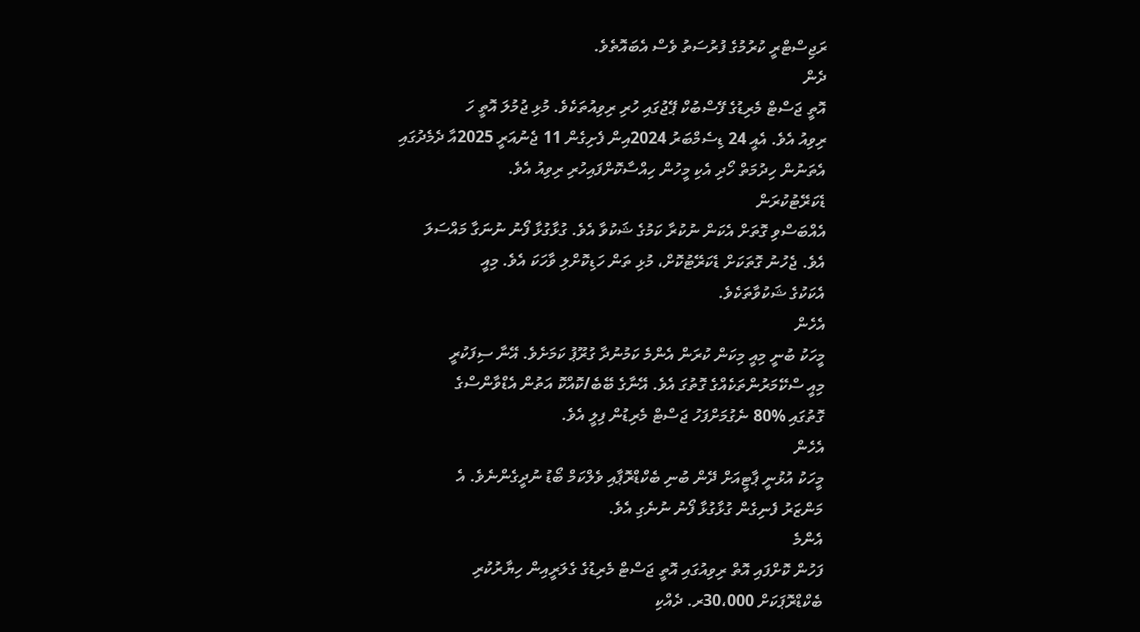ރަޖިސްޓްރީ ކުރުމުގެ ފުރުސަތު ވެސް އެބައޮތެވެ.
ދެން
އޮތީ ޖަސްޓް މެރިޑުގެ ފޭސްބުކް ޕޭޖުގައި ހުރި ރިވިއުތަކެވެ. މުޅި ޖުމުލަ އޮތީ ހަ
ރިވިއު އެވެ. އެއީ 24 ޑިސެމްބަރު 2024އިން ފެށިގެން 11 ޖެނުއަރީ 2025އާ ދެމެދުގައި
އެތަނުން ހިދުމަތް ހޯދި އެކި މީހުން ހިއްސާކޮށްފައިހުރި ރިވިއު އެވެ.
ޑެކަރޭޓުކުރަން
އެއްބަސްވި ގޮތަށް އެކަން ނުކުރާ ކަމުގެ ޝަކުވާ އެވެ. ގުޅާގުޅާ ފޯނު ނުނަގާ މައްސަލަ
އެވެ. ޖެހުނު ގޮތަކަށް ޑެކަރޭޓުކޮށް، މުޅި ތަން ހަޑިކޮށްލި ވާހަކަ އެވެ. މިއީ
އެކަކުގެ ޝަކުވާތަކެވެ.
އެހެން
މީހަކު ބުނީ މިއީ މިކަން ކުރަން އެންމެ ކަމުނުދާ ގުރޫޕު ކަމަށެވެ. އޭނާ ސިފަކުރީ
މިއީ ސްކޭމަރުންތަކެއްގެ ގޮތުގަ އެވެ. އޭނާގެ ބޭބެ/ކޮއްކޮ އަތުން އެޑްވާންސްގެ
ގޮތުގައި %80 ނެގުމަށްފަހު ޖަސްޓް މެރިޑުން ފިލީ އެވެ.
އެހެން
މީހަކު އުޅުނީ ޕާޓީއަށް ދޭން ބުނި ބެކްޑްރޮޕާއި ވެލްކަމް ބޯޑު ނުދީގެންނެވެ. އެ
މަންޒަރު ފެނިގެން ގުޅާގުޅާ ފޯނު ނުނެގި އެވެ.
އެންމެ
ފަހުން ކޮށްފައި އޮތް ރިވިއުގައި އޮތީ ޖަސްޓް މެރިޑުގެ ގެލަރީއިން ހިޔާރުކުރި
ބެކްޑްރޮޕަކަށް 30،000ރ. ދެއްކި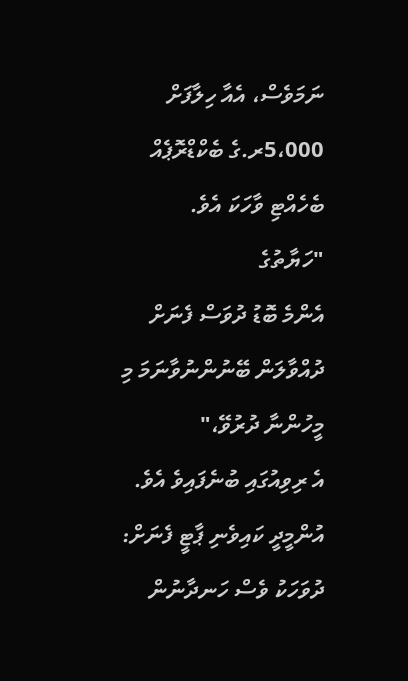ނަމަވެސް، އެއާ ހިލާފަށް 5،000ރ.ގެ ބެކްޑްރޮޕެއް
ބެހެއްޓި ވާހަކަ އެވެ.
"ހަޔާތުގެ
އެންމެ ބޮޑު ދުވަސް ފެނަށް ދުއްވާލަން ބޭނުންނުވާނަމަ މި މީހުންނާ ދުރުވޭ،"
އެ ރިވިއުގައި ބުނެފައިވެ އެވެ.
އުންމީދީ ކައިވެނި ޕާޓީ ފެނަށް: ދުވަހަކު ވެސް ހަނދާނުން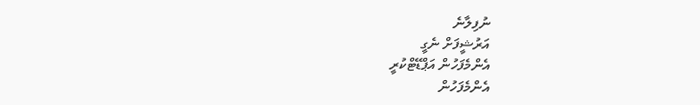ނުފިލާނެ
އަރުޝީފަށް ނެގީ
އެންމެފަހުން އަޕްޑޭޓްކުރީ
އެންމެފަހުން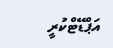އަޕްޑޭޓްކުރީ